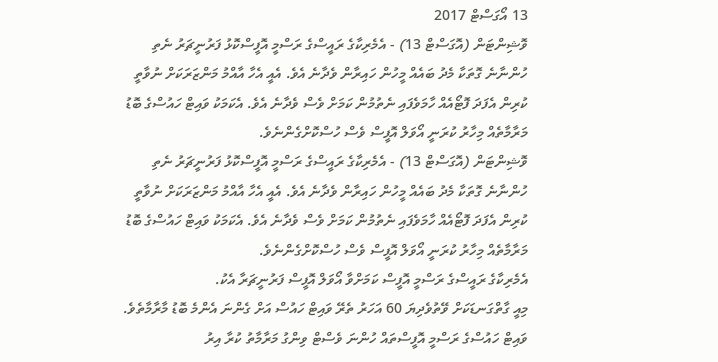13 އޯގަސްޓް 2017
ވޮޝިންޓަން (އޮގަސްޓް 13) - އެމެރިކާގެ ރައީސްގެ ރަސްމީ އޮފީސްކޮޅު ފަރުނީޗަރު ނެތި ހުންނާނެ ގޮތަކާ މެދު ބައެއް މީހުން ހައިރާން ވެދާނެ އެވެ. އެއީ އެހާ އާއްމު މަންޒަރަކަށް ނުވާތީ ކުރިން އެފަދަ ފޮޓޯއެއް ހާމަވެފައި ނެތުމުން ކަމަށް ވެސް ވެދާނެ އެވެ. އެކަމަކު ވައިޓް ހައުސްގެ ބޮޑު މަރާމާތެއް މިހާރު ކުރަނީ އޯވަލް އޮފީސް ވެސް ހުސްކޮށްގެންނެވެ.
ވޮޝިންޓަން (އޮގަސްޓް 13) - އެމެރިކާގެ ރައީސްގެ ރަސްމީ އޮފީސްކޮޅު ފަރުނީޗަރު ނެތި ހުންނާނެ ގޮތަކާ މެދު ބައެއް މީހުން ހައިރާން ވެދާނެ އެވެ. އެއީ އެހާ އާއްމު މަންޒަރަކަށް ނުވާތީ ކުރިން އެފަދަ ފޮޓޯއެއް ހާމަވެފައި ނެތުމުން ކަމަށް ވެސް ވެދާނެ އެވެ. އެކަމަކު ވައިޓް ހައުސްގެ ބޮޑު މަރާމާތެއް މިހާރު ކުރަނީ އޯވަލް އޮފީސް ވެސް ހުސްކޮށްގެންނެވެ.
އެމެރިކާގެ ރައީސްގެ ރަސްމީ އޮފީސް ކަމަށްވާ އޯވަލް އޮފީސް ފަރުނީޗަރާ އެކު.
މިއީ ގާތްގަނޑަކަށް ވޭތުވެދިޔަ 60 އަހަރު ތެރޭ ވައިޓް ހައުސް އަށް ގެންނަ އެންމެ ބޮޑު މާރާމާތެވެ. ވައިޓް ހައުސްގެ ރަސްމީ އޮފީސްތައް ހުންނަ ވެސްޓް ވިންގު މަރާމާތު ކުރާ އިރު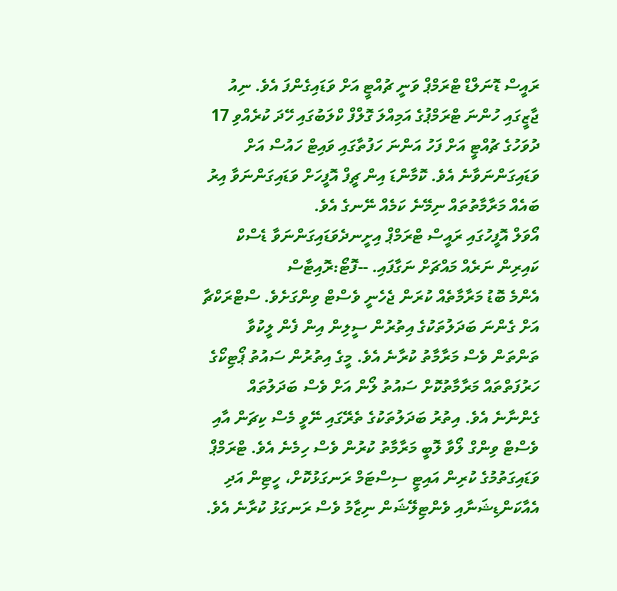ރައީސް ޑޮނަލްޑް ޓްރަމްޕް ވަނީ ޗުއްޓީ އަށް ވަޑައިގެންފަ އެވެ. ނިއު ޖާޒީގައި ހުންނަ ޓްރަމްޕުގެ އަމިއްލަ ގޮލްފް ކްލަބުގައި ހޭދަ ކުރެއްވި 17 ދުވަހުގެ ޗުއްޓީ އަށް ފަހު އަންނަ ހަފުތާގައި ވައިޓް ހައުސް އަށް ވަޑައިގަންނަވާނެ އެވެ. ކޮމާންޑަ އިން ޗީފް އޮފީހަށް ވަޑައިގަންނަވާ އިރު ބައެއް މަރާމާތުތައް ނިމޭނެ ކަމެއް ނޭނގެ އެވެ.
އޯވަލް އޮފީހުގައި ރައީސް ޓްރަމްޕް އިށީނދެވަޑައިގަންނަވާ ޑެސްކް ކައިރިން ނަރެއް މައްޗަށް ނަގާފައި. --ފޮޓޯ:ރޮއިޓާސް
އެންމެ ބޮޑު މަރާމާތެއް ކުރަން ޖެހެނީ ވެސްޓް ވިންގަށެވެ. ސްޓްރަކްޗާ އަށް ގެންނަ ބަދަލުތަކުގެ އިތުރުން ސީލިން އިން ފެން ލީކުވާ ތަންތަން ވެސް މަރާމާތު ކުރާނެ އެވެ. މީގެ އިތުރުން ސައުތު ޕޯޓިކޯގެ ހަރުފަތްތައް މަރާމާތުކޮށް ސައުތު ލޯން އަށް ވެސް ބަދަލުތައް ގެންނާނެ އެވެ. އިތުރު ބަދަލުތަކުގެ ތެރޭގައި ނޭވީ މެސް ކިޗަން އާއި ވެސްޓް ވިންގް ލޯވާ ލޮބީ މަރާމާތު ކުރުން ވެސް ހިމެނެ އެވެ. ޓްރަމްޕް ވަޑައިގަތުމުގެ ކުރިން އައިޓީ ސިސްޓަމް ރަނގަޅުކޮށް، ހީޓިން އަދި އެއާކަންޑިޝަނާއި ވެންޓިލޭޝަން ނިޒާމު ވެސް ރަނގަޅު ކުރާނެ އެވެ.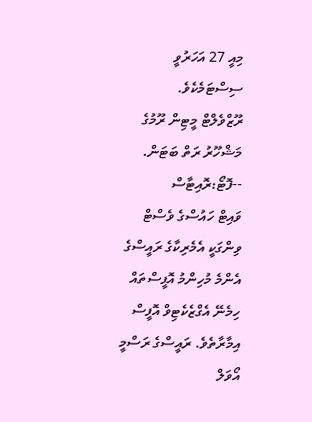މިއީ 27 އަހަރުވީ ސިސްޓަމެކެވެ.
ރޫޒްވެލްޓް މީޓިން ރޫމުގެ މަޝްހޫރު ރަތް ބަޓަން. --ފޮޓޯ:ރޮއިޓާސް
ވައިޓް ހައުސްގެ ވެސްޓް ވިންގަކީ އެމެރިކާގެ ރައީސްގެ އެންމެ މުހިންމު އޮފީސްތައް ހިމެނޭ އެގްޒެކެޓިވް އޮފީސް އިމާރާތެވެ. ރައީސްގެ ރަސްމީ އޯވަލް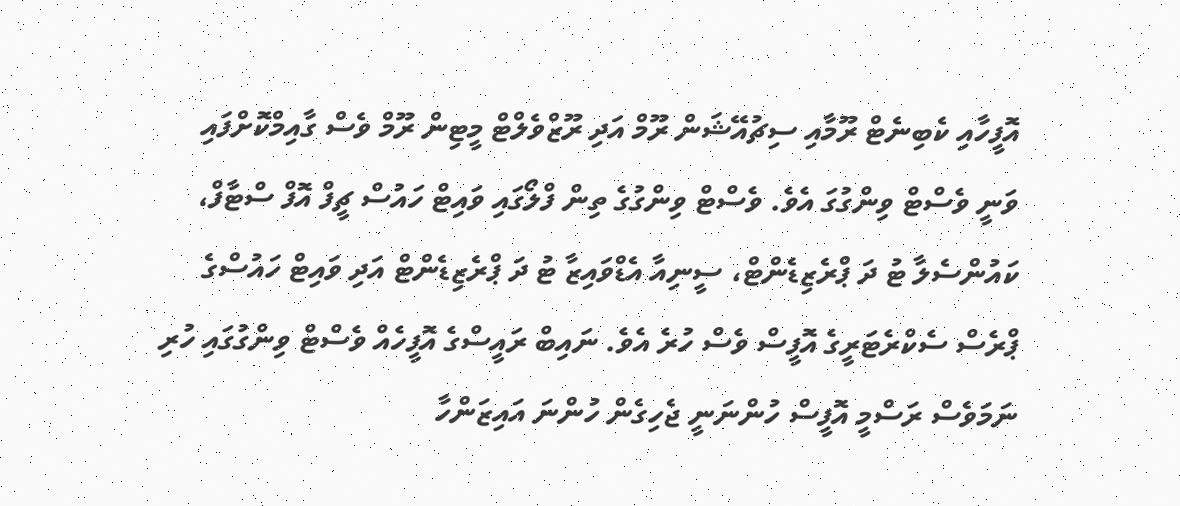އޮފީހާއި ކެބިނެޓް ރޫމާއި ސިޗުއޭޝަން ރޫމް އަދި ރޫޒްވެލްޓް މީޓިން ރޫމް ވެސް ގާއިމްކޮށްފައި ވަނީ ވެސްޓް ވިންގުގަ އެވެ. ވެސްޓް ވިންގުގެ ތިން ފްލޯގައި ވައިޓް ހައުސް ޗީފް އޮފް ސްޓާފް، ކައުންސެލާ ޓު ދަ ޕްރެޒިޑެންޓް، ސީނިއާ އެޑްވައިޒާ ޓު ދަ ޕްރެޒިޑެންޓް އަދި ވައިޓް ހައުސްގެ ޕްރެސް ސެކްރެޓަރީގެ އޮފީސް ވެސް ހުރެ އެވެ. ނައިބް ރައީސްގެ އޮފީހެއް ވެސްޓް ވިންގުގައި ހުރި ނަމަވެސް ރަސްމީ އޮފީސް ހުންނަނީ ޖެހިގެން ހުންނަ އައިޒަންހާ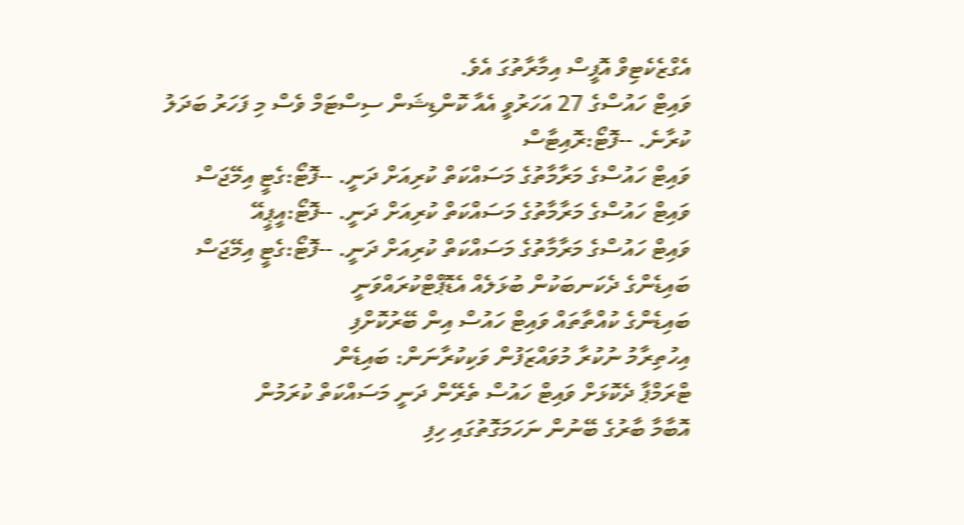އެގްޒެކެޓިވް އޮފީސް އިމާރާތުގަ އެވެ.
ވައިޓް ހައުސްގެ 27 އަހަރުވީ އެއާ ކޮންޑިޝަން ސިސްޓަމް ވެސް މި ފަހަރު ބަދަލު ކުރާނެ. --ފޮޓޯ:ރޮއިޓާސް
ވައިޓް ހައުސްގެ މަރާމާތުގެ މަސައްކަތް ކުރިއަށް ދަނީ. --ފޮޓޯ:ގެޓީ އިމޭޖަސް
ވައިޓް ހައުސްގެ މަރާމާތުގެ މަސައްކަތް ކުރިއަށް ދަނީ. --ފޮޓޯ:އީޕީއޭ
ވައިޓް ހައުސްގެ މަރާމާތުގެ މަސައްކަތް ކުރިއަށް ދަނީ. --ފޮޓޯ:ގެޓީ އިމޭޖަސް
ބައިޑެންގެ ދެކަނބަކުން ބުޅަލެއް އެޑޮޕްޓްކުރައްވަނީ
ބައިޑެންގެ ކުއްތާތައް ވައިޓް ހައުސް އިން ބޭރުކޮށްފި
އިހުތިރާމު ނުކުރާ މުވައްޒަފުން ވަކިކުރާނަން: ބައިޑެން
ޓްރަމްޕާ ދެކޮޅަށް ވައިޓް ހައުސް ތެރޭން ދަނީ މަސައްކަތް ކުރަމުން
އޮބާމާ ބާރުގެ ބޭނުން ނަހަމަގޮތުގައި ހިފި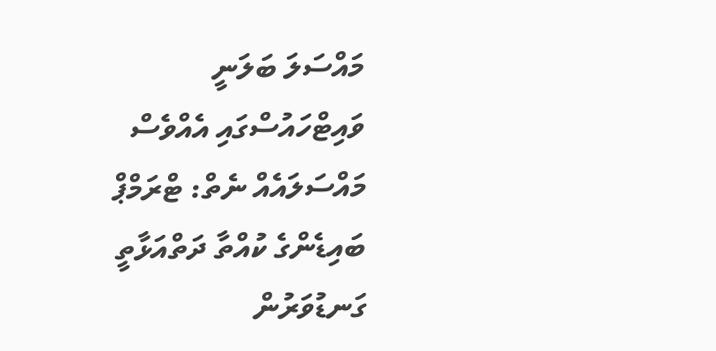މައްސަލަ ބަލަނީ
ވައިޓްހައުސްގައި އެއްވެސް މައްސަލައެއް ނެތް: ޓްރަމްޕް
ބައިޑެންގެ ކުއްތާ ދަތްއަޅާތީ ގަނޑުވަރުން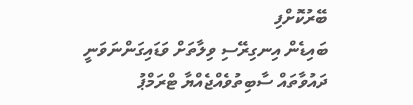ބޭރުކޮށްފި
ބައިޑެން އިނގިރޭސި ވިލާތަށް ވަޑައިގަންނަވަނީ
ދައުވާތައް ސާބިތުވެއްޖެއްޔާ ޓްރަމްޕު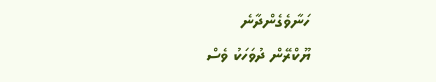ހަނާވެގެންދާނެ
ޔޫކްރޭން ދުވަހަކު ވެސް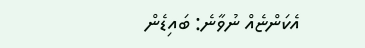އެކަންޏެއް ނުވާނެ: ބައިޑެން